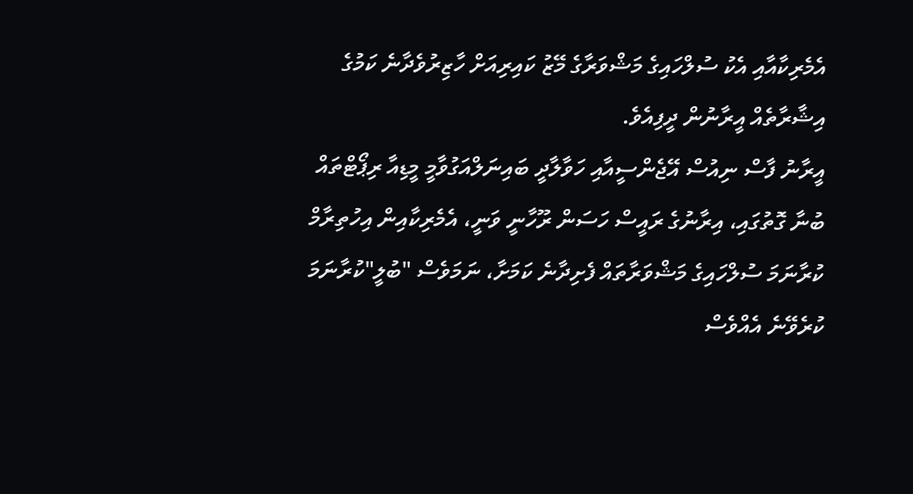އެމެރިކާއާއި އެކު ސުލްހައިގެ މަޝްވަރާގެ މޭޒު ކައިރިއަށް ހާޒިރުވެދާނެ ކަމުގެ އިޝާރާތެއް އީރާނުން ދީފިއެވެ.
އީރާނު ފާސް ނިއުސް އޭޖެންސީއާއި ހަވާލާދީ ބައިނަލްއަގުވާމީ މީޑިއާ ރިޕޯޓްތައް ބުނާ ގޮތުގައި، އިރާނުގެ ރައީސް ހަސަން ރޫހާނީ ވަނީ، އެމެރިކާއިން އިހުތިރާމް ކުރާނަމަ ސުލްހައިގެ މަޝްވަރާތައް ފެށިދާނެ ކަމަށާ، ނަމަވެސް "ބުލީ"ކުރާނަމަ ކުރެވޭނެ އެއްވެސް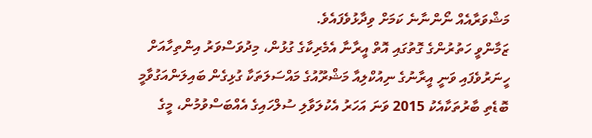މަޝްވަރާއެއް ނޯންނާނެ ކަމަށް ވިދާޅުވެފައެވެ.
ޒަމާންވީ ހަތުރުންގެ ގޮތުގައި އޮތް އީރާނާ އެމެރިކާގެ ގުޅުން، މިދުވަސްވަރު އިންތިހާއަށް ހީނަރުވެފައި ވަނީ އީރާނުގެ ނިއުކްލިއާ މަޝްރޫއުގެ މައްސަލަތަކާ ގުޅިގެން ބައިލަންއަގުވާމީ ބޮޑެތި ބާރުތަކާއެކު 2015 ވަނަ އަހަރު އެކުލަވާލި ސުލްހައިގެ އެއްބަސްވުމުން، މީގެ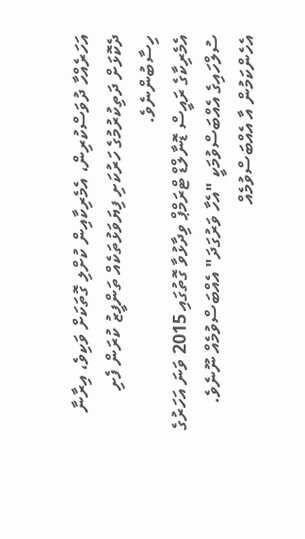އަހަރެއްހާ ދުވަސްކުރިން، އެމެރިކާއިން ކުށްލި ގޮތަކަށް ވަކިވެ، އިރާނާ ދެކޮޅަށް ދަތިކުރުމުގެ ހަރުކަށި ފިޔަވަޅުތަކެއް ތަންފީޒު ކުރަން ފެށި ހިސާބުންނެވެ.
އެމެރިކާގެ ރައީސް ޑޮނާލްޑް ޓްރަމްޕް ވިދާޅުވާ ގޮތުގައި 2015 ވަނަ އަހަރުގެ ސުލްހައިގެ އެއްބަސްވުމަކީ "އެހާ ވަރުގަދަ" އެއްބަސްވުމެއް ނޫނެވެ. އެހެންކަމުން އާ އެއްބަސްވުމެއް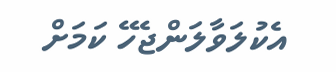އެކުލަވާލަންޖެހޭ ކަމަށް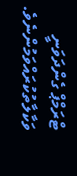ޓްރަމްޕް ގެންދަވަނީ ވަކާލާތުކުރައްވަމުންނެވެ.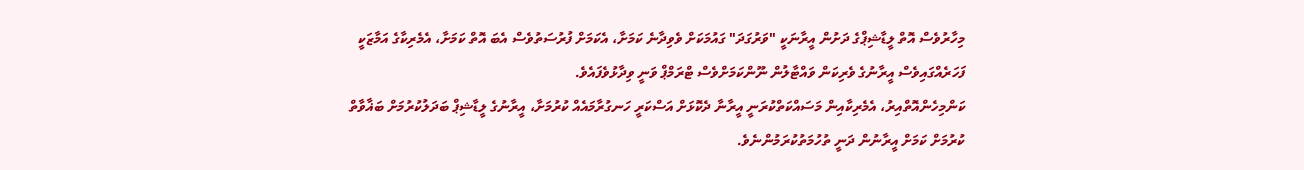މިހާރުވެސް އޮތް ލީޑާޝިޕްގެ ދަށުން އީރާނަކީ "ވަރުގަދަ" ގައުމަކަށް ވެވިދާނެ ކަމަށާ، އެކަމަށް ފުރުސަތުވެސް އެބަ އޮތް ކަމަށާ، އެމެރިކާގެ އަމާޒަކީ ފަހަރެއްގައިވެސް އީރާނުގެ ވެރިކަން ވައްޓާލުން ނޫންކަމަށްވެސް ޓްރަމްޕް ވަނީ ވިދާޅުވެފައެވެ.
ކަންމިހެންއޮތްއިރު، އެމެރިކާއިން މަސައްކަތްކުރަނީ އީރާނާ ދެކޮޅަށް އަސްކަރީ ހަނގުރާމައެއް ކުރުމަށާ، އީރާނުގެ ލީޑާޝިޕް ބަދަލުކުރުމަށް ބަޣާވާތް ކުރުމަށް ކަމަށް އީރާނުން ދަނީ ތުހުމަތުކުރަމުންނެވެ.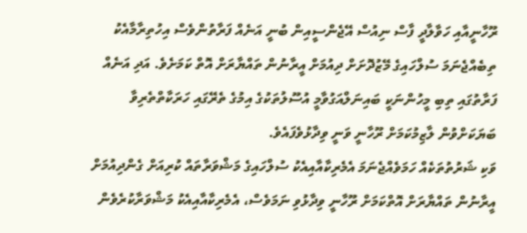ރޫހާނީއާއި ހަވާލާދީ ފާސް ނިއުސް އޭޖެންސީއިން ބުނީ އަނެއް ފަރާތުންވެސް އިހުތިރާމާއެކު ތިބެއްޖެނަމަ ސުލްހައިގެ މޭޒުދޮށަށް ދިއުމަށް އީރާނުން ތައްޔާރަށް އޮތް ކަމަށެވެ. އަދި އަނެއް ފަރާތުގައި ތިބި މީހުންނަކީ ބައިނަލްއަގުވާމީ އުސޫލުތަކުގެ އިމުގެ ތެރޭގައި ހަރަކާތްތެރިވާ ބަޔަކަށްވުން ލާޒިމުކަމަށް ރޫހާނީ ވަނީ ވިދާޅުވެފައެވެ.
ވަކި ޝަރުތުތަކެއް ހަމަވެއްޖެނަމަ އެމެރިކާއާއިއެކު ސުލްހައިގެ މަޝްވަރާތައް ކުރިއަށް ގެންދިއުމަށް އީރާނުން ތައްޔާރަށް އޮތްކަމަށް ރޫހާނީ ވިދާޅުވި ނަމަވެސް، އެމެރިކާއާއިއެކު މަޝްވަރާކުރެވެން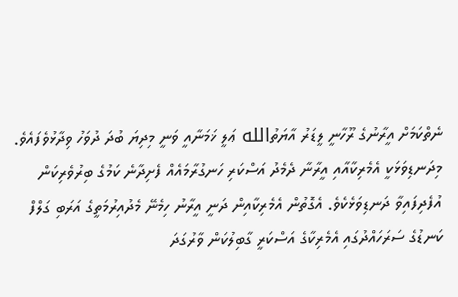ނެތްކަމަށް އީރާނުގެ ރޫހާނީ ލީޑަރު އާޔަތުالله ޢަލީ ޚަމަނާއީ ވަނީ މިދިޔަ ބުދަ ދުވަހު ވިދާޅުވެފައެވެ.
މިދަނޑިވަޅަކީ އެމެރިކާއާއި އީރާނާ ދެމެދު އަސްކަރި ހަނގުރާމައެއް ފެށިދާނެ ކަމުގެ ބިރުވެރިކަން އުފެދިފައިވާ ދަނޑިވަޅެކެވެ. އެގޮތުން އެމެރިކާއިން ދަނީ އީރާނު ހިމެނޭ މެދުއިރުމަތީގެ އަރަބި ގަލްފް ކަނޑުގެ ސަރަހައްދުގައި އެމެރިކާގެ އަސްކަރީ ގާބިލުކަން ވާރުގަދަ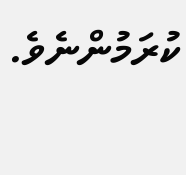ކުރަމުންނެވެ.